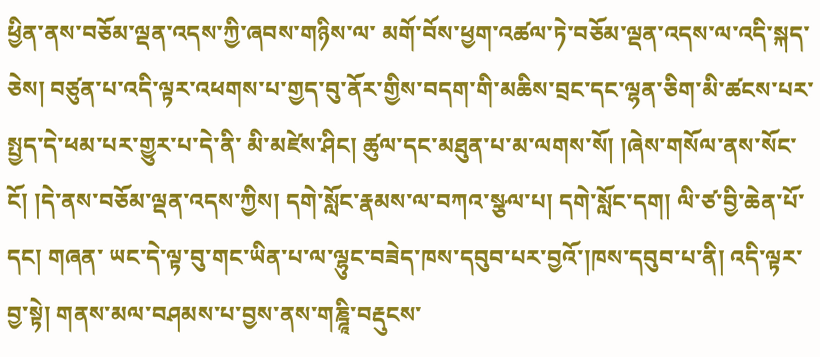ཕྱིན་ནས་བཅོམ་ལྡན་འདས་ཀྱི་ཞབས་གཉིས་ལ་ མགོ་བོས་ཕྱག་འཚལ་ཏེ་བཅོམ་ལྡན་འདས་ལ་འདི་སྐད་ཅེས། བཙུན་པ་འདི་ལྟར་འཕགས་པ་གྱད་བུ་ནོར་གྱིས་བདག་གི་མཆིས་བྲང་དང་ལྷན་ཅིག་མི་ཚངས་པར་སྤྱད་དེ་ཕམ་པར་གྱུར་པ་དེ་ནི་ མི་མཛེས་ཤིང། ཚུལ་དང་མཐུན་པ་མ་ལགས་སོ། །ཞེས་གསོལ་ནས་སོང་ངོ། །དེ་ནས་བཅོམ་ལྡན་འདས་ཀྱིས། དགེ་སློང་རྣམས་ལ་བཀའ་སྩལ་པ། དགེ་སློང་དག། ལི་ཙ་བྱི་ཆེན་པོ་དང། གཞན་ ཡང་དེ་ལྟ་བུ་གང་ཡིན་པ་ལ་ལྷུང་བཟེད་ཁས་དབུབ་པར་བྱའོ་།ཁས་དབུབ་པ་ནི། འདི་ལྟར་བྱ་སྟེ། གནས་མལ་བཤམས་པ་བྱས་ནས་གཎྜཱི་བརྡུངས་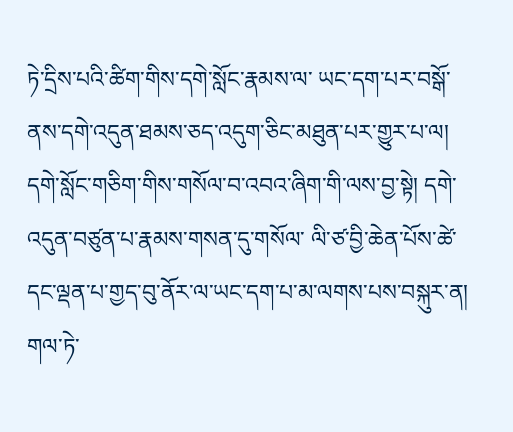ཏེ་དྲིས་པའི་ཚིག་གིས་དགེ་སློང་རྣམས་ལ་ ཡང་དག་པར་བསྒོ་ནས་དགེ་འདུན་ཐམས་ཅད་འདུག་ཅིང་མཐུན་པར་གྱུར་པ་ལ། དགེ་སློང་གཅིག་གིས་གསོལ་བ་འབའ་ཞིག་གི་ལས་བྱ་སྟེ། དགེ་འདུན་བཙུན་པ་རྣམས་གསན་དུ་གསོལ་ ལི་ཙ་བྱི་ཆེན་པོས་ཚེ་དང་ལྡན་པ་གྱད་བུ་ནོར་ལ་ཡང་དག་པ་མ་ལགས་པས་བསྐུར་ན། གལ་ཏེ་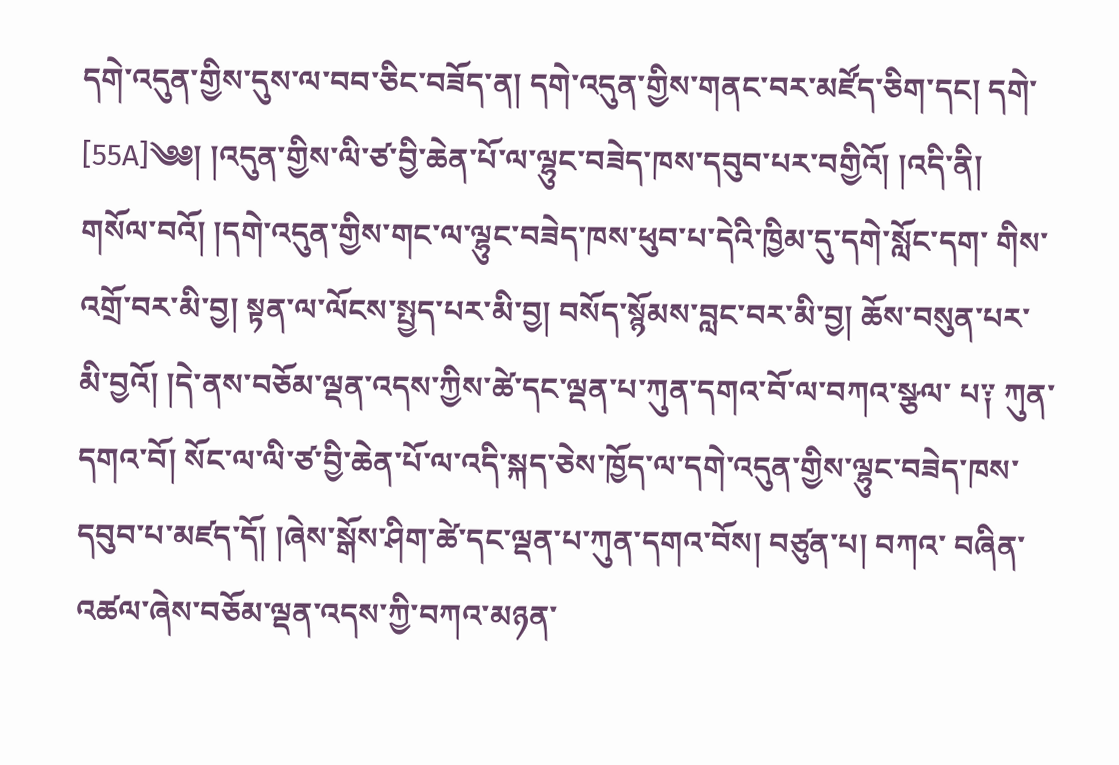དགེ་འདུན་གྱིས་དུས་ལ་བབ་ཅིང་བཟོད་ན། དགེ་འདུན་གྱིས་གནང་བར་མཛོད་ཅིག་དང། དགེ་ [55A]༄༅། །འདུན་གྱིས་ལི་ཙ་བྱི་ཆེན་པོ་ལ་ལྷུང་བཟེད་ཁས་དབུབ་པར་བགྱིའོ། །འདི་ནི། གསོལ་བའོ། །དགེ་འདུན་གྱིས་གང་ལ་ལྷུང་བཟེད་ཁས་ཕུབ་པ་དེའི་ཁྱིམ་དུ་དགེ་སློང་དག་ གིས་འགྲོ་བར་མི་བྱ། སྟན་ལ་ལོངས་སྤྱད་པར་མི་བྱ། བསོད་སྙོམས་བླང་བར་མི་བྱ། ཆོས་བསུན་པར་མི་བྱའོ། །དེ་ནས་བཅོམ་ལྡན་འདས་ཀྱིས་ཚེ་དང་ལྡན་པ་ཀུན་དགའ་བོ་ལ་བཀའ་སྩལ་ པ༑ ཀུན་དགའ་བོ། སོང་ལ་ལི་ཙ་བྱི་ཆེན་པོ་ལ་འདི་སྐད་ཅེས་ཁྱོད་ལ་དགེ་འདུན་གྱིས་ལྷུང་བཟེད་ཁས་དབུབ་པ་མཛད་དོ། །ཞེས་སྒོས་ཤིག་ཚེ་དང་ལྡན་པ་ཀུན་དགའ་བོས། བཙུན་པ། བཀའ་ བཞིན་འཚལ་ཞེས་བཅོམ་ལྡན་འདས་ཀྱི་བཀའ་མཉན་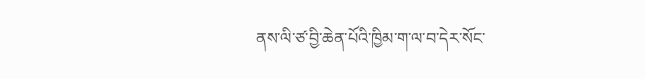ནས་ལི་ཙ་བྱི་ཆེན་པོའི་ཁྱིམ་ག་ལ་བ་དེར་སོང་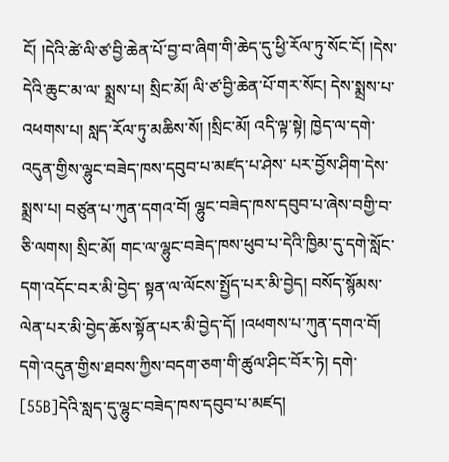ངོ། །དེའི་ཚེ་ལི་ཙ་བྱི་ཆེན་པོ་བྱ་བ་ཞིག་གི་ཆེད་དུ་ཕྱི་རོལ་ཏུ་སོང་ངོ། །དེས་དེའི་ཆུང་མ་ལ་ སྨྲས་པ། སྲིང་མོ། ལི་ཙ་བྱི་ཆེན་པོ་གར་སོང། དེས་སྨྲས་པ་འཕགས་པ། སླད་རོལ་ཏུ་མཆིས་སོ། །སྲིང་མོ། འདི་ལྟ་སྟེ། ཁྱེད་ལ་དགེ་འདུན་གྱིས་ལྷུང་བཟེད་ཁས་དབུབ་པ་མཛད་པ་ཤེས་ པར་བྱོས་ཤིག་དེས་སྨྲས་པ། བཙུན་པ་ཀུན་དགའ་བོ། ལྷུང་བཟེད་ཁས་དབུབ་པ་ཞེས་བགྱི་བ་ཅི་ལགས། སྲིང་མོ། གང་ལ་ལྷུང་བཟེད་ཁས་ཕུབ་པ་དེའི་ཁྱིམ་དུ་དགེ་སློང་དག་འདོང་བར་མི་བྱེད་ སྟན་ལ་ལོངས་སྤྱོད་པར་མི་བྱེད། བསོད་སྙོམས་ལེན་པར་མི་བྱེད་ཆོས་སྟོན་པར་མི་བྱེད་དོ། །འཕགས་པ་ཀུན་དགའ་བོ། དགེ་འདུན་གྱིས་ཐབས་ཀྱིས་བདག་ཅག་གི་ཚུལ་ཤིང་བོར་ཏེ། དགེ་ [55B]དེའི་སླད་དུ་ལྷུང་བཟེད་ཁས་དབུབ་པ་མཛད།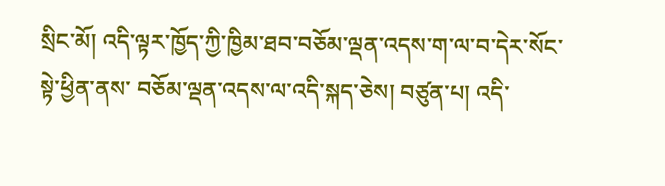སྲིང་མོ། འདི་ལྟར་ཁྱོད་ཀྱི་ཁྱིམ་ཐབ་བཅོམ་ལྡན་འདས་ག་ལ་བ་དེར་སོང་སྟེ་ཕྱིན་ནས་ བཅོམ་ལྡན་འདས་ལ་འདི་སྐད་ཅེས། བཙུན་པ། འདི་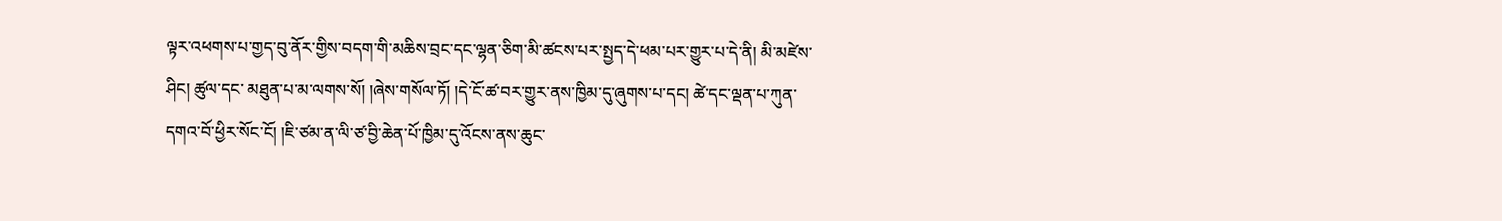ལྟར་འཕགས་པ་གྱད་བུ་ནོར་གྱིས་བདག་གི་མཆིས་བྲང་དང་ལྷན་ཅིག་མི་ཚངས་པར་སྤྱད་དེ་ཕམ་པར་གྱུར་པ་དེ་ནི། མི་མཛེས་ཤིང། ཚུལ་དང་ མཐུན་པ་མ་ལགས་སོ། །ཞེས་གསོལ་ཏོ། །དེ་ངོ་ཚ་བར་གྱུར་ནས་ཁྱིམ་དུ་ཞུགས་པ་དང། ཚེ་དང་ལྡན་པ་ཀུན་དགའ་བོ་ཕྱིར་སོང་ངོ། །ཇི་ཙམ་ན་ལི་ཙ་བྱི་ཆེན་པོ་ཁྱིམ་དུ་འོངས་ནས་ཆུང་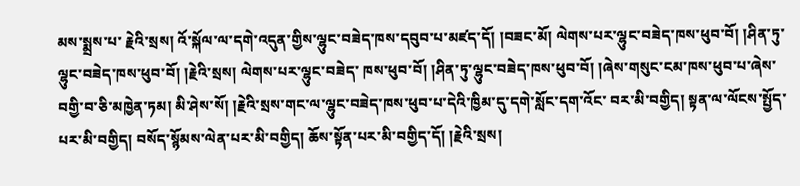མས་སྨྲས་པ་ རྗེའི་སྲས། འོ་སྐོལ་ལ་དགེ་འདུན་གྱིས་ལྷུང་བཟེད་ཁས་དབུབ་པ་མཛད་དོ། །བཟང་མོ། ལེགས་པར་ལྷུང་བཟེད་ཁས་ཕུབ་བོ། །ཤིན་ཏུ་ལྷུང་བཟེད་ཁས་ཕུབ་བོ། །རྗེའི་སྲས། ལེགས་པར་ལྷུང་བཟེད་ ཁས་ཕུབ་བོ། །ཤིན་ཏུ་ལྷུང་བཟེད་ཁས་ཕུབ་བོ། །ཞེས་གསུང་ངམ་ཁས་ཕུབ་པ་ཞེས་བགྱི་བ་ཅི་མཁྱེན་ཏམ། མི་ཤེས་སོ། །རྗེའི་སྲས་གང་ལ་ལྷུང་བཟེད་ཁས་ཕུབ་པ་དེའི་ཁྱིམ་དུ་དགེ་སློང་དག་འོང་ བར་མི་བགྱིད། སྟན་ལ་ལོངས་སྤྱོད་པར་མི་བགྱིད། བསོད་སྙོམས་ལེན་པར་མི་བགྱིད། ཆོས་སྟོན་པར་མི་བགྱིད་དོ། །རྗེའི་སྲས།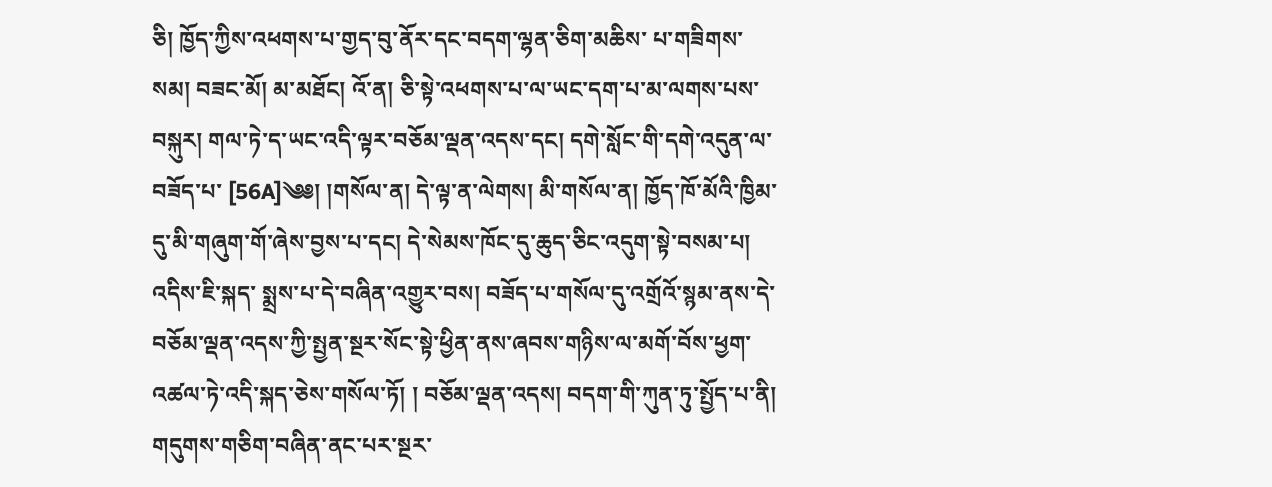ཅི། ཁྱོད་ཀྱིས་འཕགས་པ་གྱད་བུ་ནོར་དང་བདག་ལྷན་ཅིག་མཆིས་ པ་གཟིགས་སམ། བཟང་མོ། མ་མཐོང། འོ་ན། ཅི་སྟེ་འཕགས་པ་ལ་ཡང་དག་པ་མ་ལགས་པས་བསྐུར། གལ་ཏེ་ད་ཡང་འདི་ལྟར་བཅོམ་ལྡན་འདས་དང། དགེ་སློང་གི་དགེ་འདུན་ལ་བཟོད་པ་ [56A]༄༅། །གསོལ་ན། དེ་ལྟ་ན་ལེགས། མི་གསོལ་ན། ཁྱོད་ཁོ་མོའི་ཁྱིམ་དུ་མི་གཞུག་གོ་ཞེས་བྱས་པ་དང། དེ་སེམས་ཁོང་དུ་ཆུད་ཅིང་འདུག་སྟེ་བསམ་པ། འདིས་ཇི་སྐད་ སྨྲས་པ་དེ་བཞིན་འགྱུར་བས། བཟོད་པ་གསོལ་དུ་འགྲོའོ་སྙམ་ནས་དེ་བཅོམ་ལྡན་འདས་ཀྱི་སྤྱན་སྔར་སོང་སྟེ་ཕྱིན་ནས་ཞབས་གཉིས་ལ་མགོ་བོས་ཕྱག་འཚལ་ཏེ་འདི་སྐད་ཅེས་གསོལ་ཏོ། ། བཅོམ་ལྡན་འདས། བདག་གི་ཀུན་ཏུ་སྤྱོད་པ་ནི། གདུགས་གཅིག་བཞིན་ནང་པར་སྔར་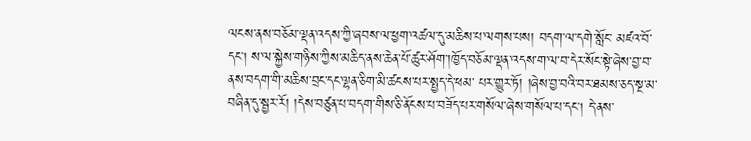ལངས་ནས་བཅོམ་ལྡན་འདས་ཀྱི་ཞབས་ལ་ཕྱག་འཚལ་དུ་མཆིས་པ་ལགས་པས། བདག་ལ་དགེ་སློང་ མཛའ་བོ་དང། ས་ལ་སྐྱེས་གཉིས་ཀྱིས་མཆིད་ནས་ཆེན་པོ་ཚུར་ཤོག་།ཁྱོད་བཅོམ་ལྡན་འདས་ག་ལ་བ་དེར་སོང་སྟེ་ཞེས་བྱ་བ་ནས་བདག་གི་མཆིས་བྲང་དང་ལྷན་ཅིག་མི་ཚངས་པར་སྤྱད་དེ་ཕམ་ པར་གྱུར་ཏོ། །ཞེས་བྱ་བའི་བར་ཐམས་ཅད་སྔ་མ་བཞིན་དུ་སྦྱར་རོ། །དེས་བཙུན་པ་བདག་གིས་ཅི་ནོངས་པ་བཟོད་པར་གསོལ་ཞེས་གསོལ་པ་དང། དེ་ནས་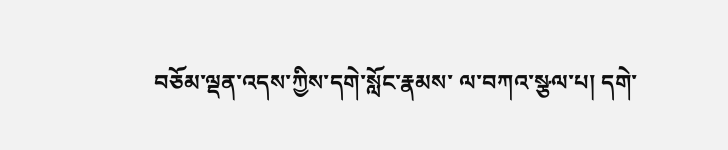བཅོམ་ལྡན་འདས་ཀྱིས་དགེ་སློང་རྣམས་ ལ་བཀའ་སྩལ་པ། དགེ་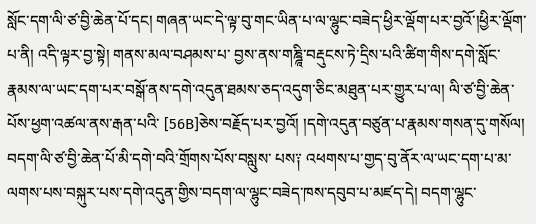སློང་དག་ལི་ཙ་བྱི་ཆེན་པོ་དང། གཞན་ཡང་དེ་ལྟ་བུ་གང་ཡིན་པ་ལ་ལྷུང་བཟེད་ཕྱིར་ལྡོག་པར་བྱའོ་།ཕྱིར་ལྡོག་པ་ནི། འདི་ལྟར་བྱ་སྟེ། གནས་མལ་བཤམས་པ་ བྱས་ནས་གཎྜཱི་བརྡུངས་ཏེ་དྲིས་པའི་ཚིག་གིས་དགེ་སློང་རྣམས་ལ་ཡང་དག་པར་བསྒོ་ནས་དགེ་འདུན་ཐམས་ཅད་འདུག་ཅིང་མཐུན་པར་གྱུར་པ་ལ། ལི་ཙ་བྱི་ཆེན་པོས་ཕྱག་འཚལ་ནས་རྒན་པའི་ [56B]ཅེས་བརྗོད་པར་བྱའོ། །དགེ་འདུན་བཙུན་པ་རྣམས་གསན་དུ་གསོལ། བདག་ལི་ཙ་བྱི་ཆེན་པོ་མི་དགེ་བའི་གྲོགས་པོས་བསླུས་ པས༑ འཕགས་པ་གྱད་བུ་ནོར་ལ་ཡང་དག་པ་མ་ལགས་པས་བསྐུར་པས་དགེ་འདུན་གྱིས་བདག་ལ་ལྷུང་བཟེད་ཁས་དབུབ་པ་མཛད་དེ། བདག་ལྷུང་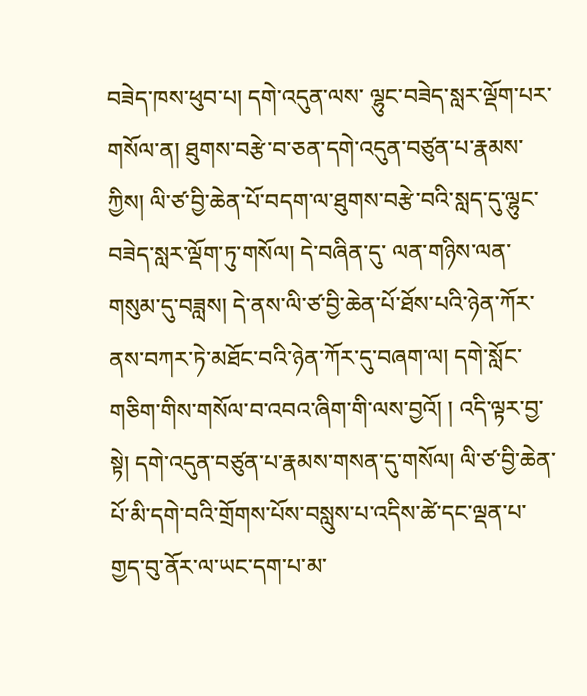བཟེད་ཁས་ཕུབ་པ། དགེ་འདུན་ལས་ ལྷུང་བཟེད་སླར་ལྡོག་པར་གསོལ་ན། ཐུགས་བརྩེ་བ་ཅན་དགེ་འདུན་བཙུན་པ་རྣམས་ཀྱིས། ལི་ཙ་བྱི་ཆེན་པོ་བདག་ལ་ཐུགས་བརྩེ་བའི་སླད་དུ་ལྷུང་བཟེད་སླར་ལྡོག་ཏུ་གསོལ། དེ་བཞིན་དུ་ ལན་གཉིས་ལན་གསུམ་དུ་བཟླས། དེ་ནས་ལི་ཙ་བྱི་ཆེན་པོ་ཐོས་པའི་ཉེན་ཀོར་ནས་བཀར་ཏེ་མཐོང་བའི་ཉེན་ཀོར་དུ་བཞག་ལ། དགེ་སློང་གཅིག་གིས་གསོལ་བ་འབའ་ཞིག་གི་ལས་བྱའོ། ། འདི་ལྟར་བྱ་སྟེ། དགེ་འདུན་བཙུན་པ་རྣམས་གསན་དུ་གསོལ། ལི་ཙ་བྱི་ཆེན་པོ་མི་དགེ་བའི་གྲོགས་པོས་བསླུས་པ་འདིས་ཚེ་དང་ལྡན་པ་གྱད་བུ་ནོར་ལ་ཡང་དག་པ་མ་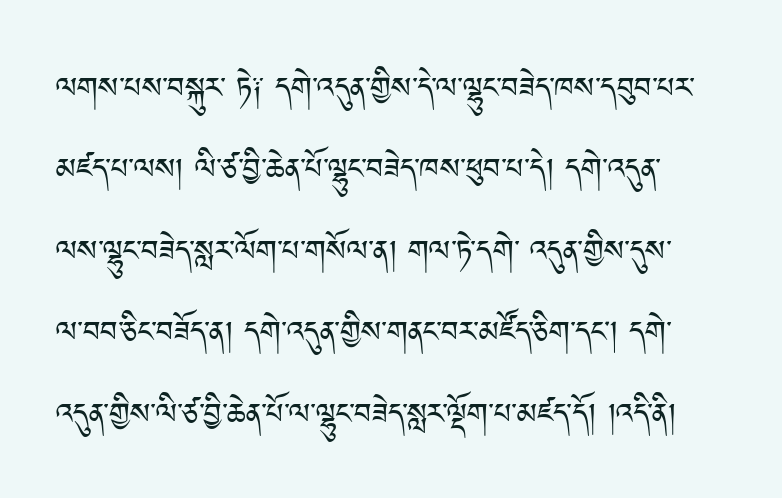ལགས་པས་བསྐུར་ ཏེ༑ དགེ་འདུན་གྱིས་དེ་ལ་ལྷུང་བཟེད་ཁས་དབུབ་པར་མཛད་པ་ལས། ལི་ཙ་བྱི་ཆེན་པོ་ལྷུང་བཟེད་ཁས་ཕུབ་པ་དེ། དགེ་འདུན་ལས་ལྷུང་བཟེད་སླར་ལོག་པ་གསོལ་ན། གལ་ཏེ་དགེ་ འདུན་གྱིས་དུས་ལ་བབ་ཅིང་བཟོད་ན། དགེ་འདུན་གྱིས་གནང་བར་མཛོད་ཅིག་དང། དགེ་འདུན་གྱིས་ལི་ཙ་བྱི་ཆེན་པོ་ལ་ལྷུང་བཟེད་སླར་ལྡོག་པ་མཛད་དོ། །འདི་ནི།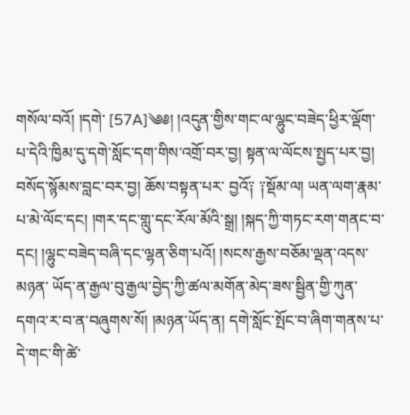གསོལ་བའོ། །དགེ་ [57A]༄༅། །འདུན་གྱིས་གང་ལ་ལྷུང་བཟེད་ཕྱིར་ལྡོག་པ་དེའི་ཁྱིམ་དུ་དགེ་སློང་དག་གིས་འགྲོ་བར་བྱ། སྟན་ལ་ལོངས་སྤྱད་པར་བྱ། བསོད་སྙོམས་བླང་བར་བྱ། ཆོས་བསྟན་པར་ བྱའོ༑ ༑སྡོམ་ལ། ཡན་ལག་རྣམ་པ་མེ་ལོང་དང། །གར་དང་གླུ་དང་རོལ་མོའི་སྒྲ། །སྐད་ཀྱི་གཏང་རག་གནང་བ་དང། །ལྷུང་བཟེད་བཞི་དང་ལྷན་ཅིག་པའོ། །སངས་རྒྱས་བཅོམ་ལྡན་འདས་མཉན་ ཡོད་ན་རྒྱལ་བུ་རྒྱལ་བྱེད་ཀྱི་ཚལ་མགོན་མེད་ཟས་སྦྱིན་གྱི་ཀུན་དགའ་ར་བ་ན་བཞུགས་སོ། །མཉན་ཡོད་ན། དགེ་སློང་སྤོང་བ་ཞིག་གནས་པ་དེ་གང་གི་ཚེ་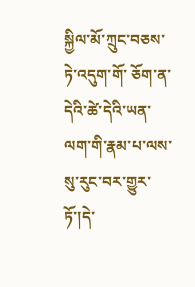སྐྱིལ་མོ་ཀྲུང་བཅས་ཏེ་འདུག་གོ་ ཅོག་ན་དེའི་ཚེ་དེའི་ཡན་ལག་གི་རྣམ་པ་ལས་སུ་རུང་བར་གྱུར་ཏོ་།དེ་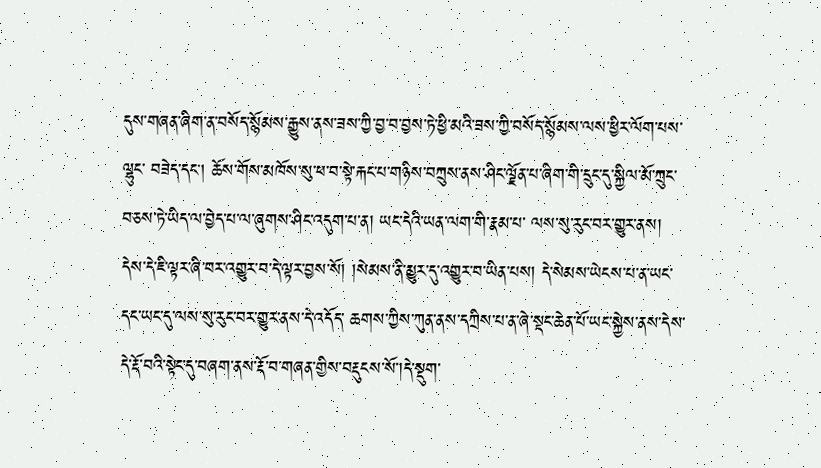དུས་གཞན་ཞིག་ན་བསོད་སྙོམས་རྒྱུས་ནས་ཟས་ཀྱི་བྱ་བ་བྱས་ཏེ་ཕྱི་མའི་ཟས་ཀྱི་བསོད་སྙོམས་ལས་ཕྱིར་ལོག་པས་ལྷུང་ བཟེད་དང། ཆོས་གོས་མཁོས་སུ་ཕ་བ་སྟེ་རྐང་པ་གཉིས་བཀྲུས་ནས་ཤིང་ལྗོན་པ་ཞིག་གི་དྲུང་དུ་སྐྱིལ་མོ་ཀྲུང་བཅས་ཏེ་ཡིད་ལ་བྱེད་པ་ལ་ཞུགས་ཤིང་འདུག་པ་ན། ཡང་དེའི་ཡན་ལག་གི་རྣམ་པ་ ལས་སུ་རུང་བར་གྱུར་ནས། དེས་དེ་ཇི་ལྟར་ཞི་བར་འགྱུར་བ་དེ་ལྟར་བྱས་སོ། །སེམས་ནི་མྱུར་དུ་འགྱུར་བ་ཡིན་པས། དེ་སེམས་ཡེངས་པ་ན་ཡང་དང་ཡང་དུ་ལས་སུ་རུང་བར་གྱུར་ནས་དེ་འདོད་ ཆགས་ཀྱིས་ཀུན་ནས་དཀྲིས་པ་ན་ཞེ་སྡང་ཆེན་པོ་ཡང་སྐྱེས་ནས་དེས་དེ་རྡོ་བའི་སྟེང་དུ་བཞག་ནས་རྡོ་བ་གཞན་གྱིས་བརྡུངས་སོ་།དེ་སྡུག་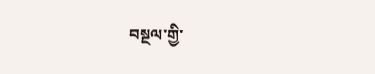བསྔལ་གྱི་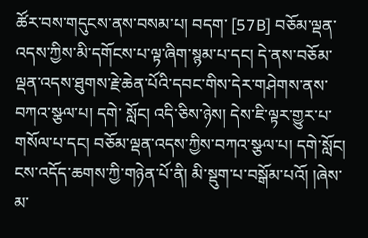ཚོར་བས་གདུངས་ནས་བསམ་པ། བདག་ [57B] བཅོམ་ལྡན་འདས་ཀྱིས་མི་དགོངས་པ་ལྟ་ཞིག་སྙམ་པ་དང། དེ་ནས་བཅོམ་ལྡན་འདས་ཐུགས་རྗེ་ཆེན་པོའི་དབང་གིས་དེར་གཤེགས་ནས་བཀའ་སྩལ་པ། དགེ་ སློང། འདི་ཅིས་ཉེས། དེས་ཇི་ལྟར་གྱུར་པ་གསོལ་པ་དང། བཅོམ་ལྡན་འདས་ཀྱིས་བཀའ་སྩལ་པ། དགེ་སློང། ངས་འདོད་ཆགས་ཀྱི་གཉེན་པོ་ནི། མི་སྡུག་པ་བསྒོམ་པའོ། །ཞེས་མ་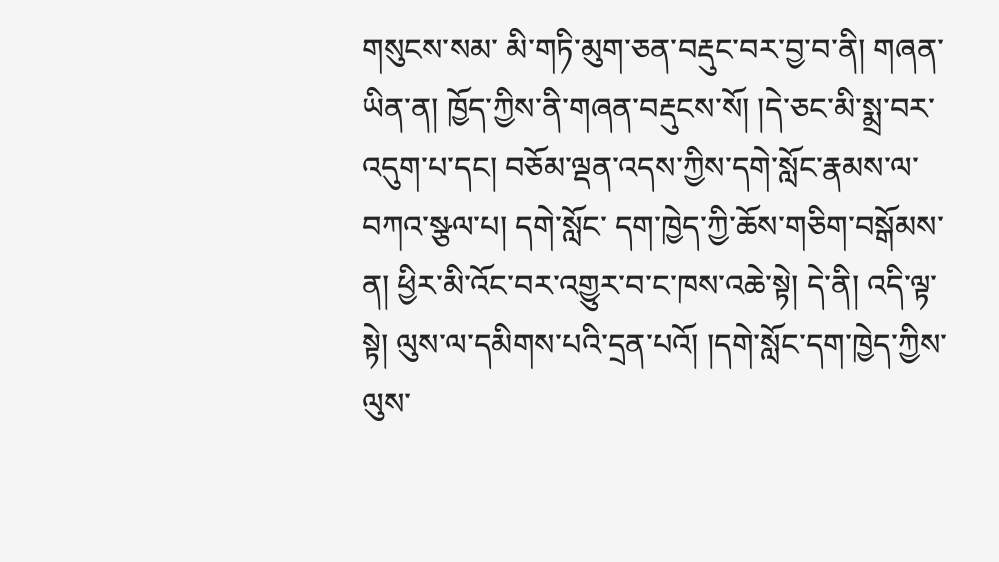གསུངས་སམ་ མི་གཏི་མུག་ཅན་བརྡུང་བར་བྱ་བ་ནི། གཞན་ཡིན་ན། ཁྱོད་ཀྱིས་ནི་གཞན་བརྡུངས་སོ། །དེ་ཅང་མི་སྨྲ་བར་འདུག་པ་དང། བཅོམ་ལྡན་འདས་ཀྱིས་དགེ་སློང་རྣམས་ལ་བཀའ་སྩལ་པ། དགེ་སློང་ དག་ཁྱེད་ཀྱི་ཆོས་གཅིག་བསྒོམས་ན། ཕྱིར་མི་འོང་བར་འགྱུར་བ་ང་ཁས་འཆེ་སྟེ། དེ་ནི། འདི་ལྟ་སྟེ། ལུས་ལ་དམིགས་པའི་དྲན་པའོ། །དགེ་སློང་དག་ཁྱེད་ཀྱིས་ལུས་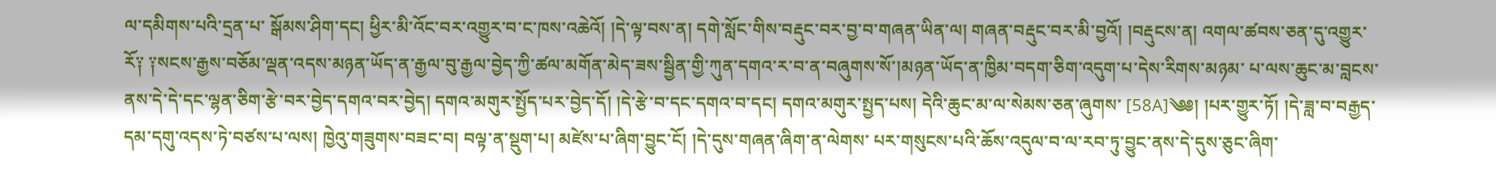ལ་དམིགས་པའི་དྲན་པ་ སྒོམས་ཤིག་དང། ཕྱིར་མི་འོང་བར་འགྱུར་བ་ང་ཁས་འཆེའོ། །དེ་ལྟ་བས་ན། དགེ་སློང་གིས་བརྡུང་བར་བྱ་བ་གཞན་ཡིན་ལ། གཞན་བརྡུང་བར་མི་བྱའོ། །བརྡུངས་ན། འགལ་ཚབས་ཅན་དུ་འགྱུར་ རོ༑ ༑སངས་རྒྱས་བཅོམ་ལྡན་འདས་མཉན་ཡོད་ན་རྒྱལ་བུ་རྒྱལ་བྱེད་ཀྱི་ཚལ་མགོན་མེད་ཟས་སྦྱིན་གྱི་ཀུན་དགའ་ར་བ་ན་བཞུགས་སོ་།མཉན་ཡོད་ན་ཁྱིམ་བདག་ཅིག་འདུག་པ་དེས་རིགས་མཉམ་ པ་ལས་ཆུང་མ་བླངས་ནས་དེ་དེ་དང་ལྷན་ཅིག་རྩེ་བར་བྱེད་དགའ་བར་བྱེད། དགའ་མགུར་སྤྱོད་པར་བྱེད་དོ། །དེ་རྩེ་བ་དང་དགའ་བ་དང། དགའ་མགུར་སྤྱད་པས། དེའི་ཆུང་མ་ལ་སེམས་ཅན་ཞུགས་ [58A]༄༅། །པར་གྱུར་ཏོ། །དེ་ཟླ་བ་བརྒྱད་དམ་དགུ་འདས་ཏེ་བཙས་པ་ལས། ཁྱེའུ་གཟུགས་བཟང་བ། བལྟ་ན་སྡུག་པ། མཛེས་པ་ཞིག་བྱུང་ངོ། །དེ་དུས་གཞན་ཞིག་ན་ལེགས་ པར་གསུངས་པའི་ཆོས་འདུལ་བ་ལ་རབ་ཏུ་བྱུང་ནས་དེ་དུས་ཅུང་ཞིག་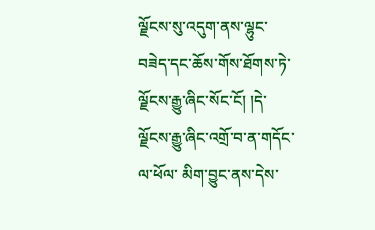ལྗོངས་སུ་འདུག་ནས་ལྷུང་བཟེད་དང་ཆོས་གོས་ཐོགས་ཏེ་ལྗོངས་རྒྱུ་ཞིང་སོང་ངོ། །དེ་ལྗོངས་རྒྱུ་ཞིང་འགྲོ་བ་ན་གདོང་ལ་ཕོལ་ མིག་བྱུང་ནས་དེས་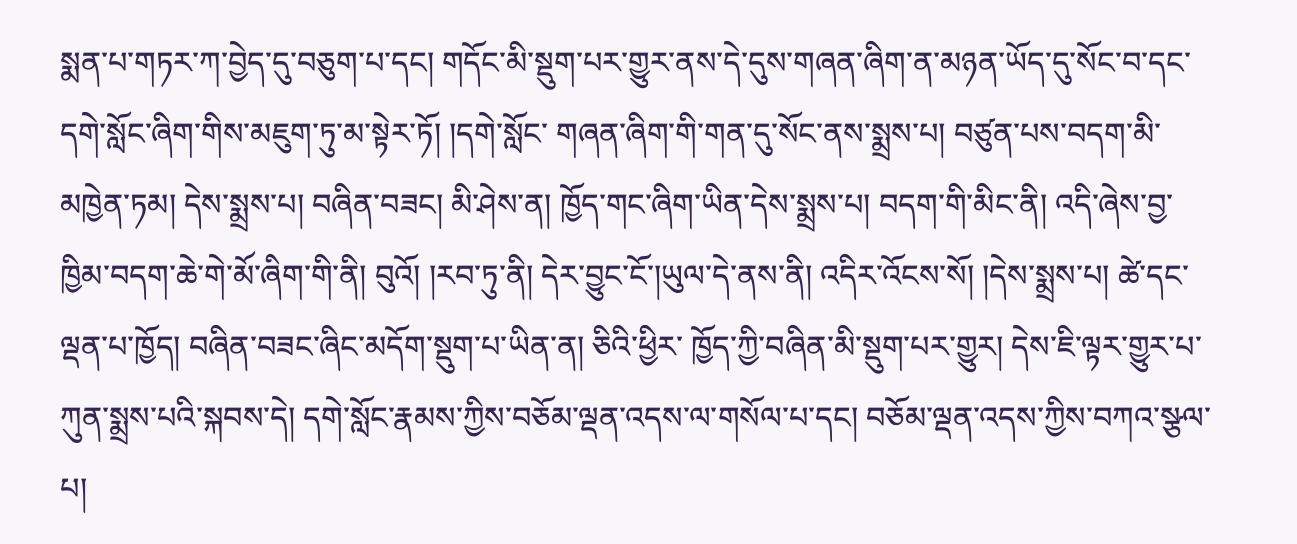སྨན་པ་གཏར་ཀ་བྱེད་དུ་བཅུག་པ་དང། གདོང་མི་སྡུག་པར་གྱུར་ནས་དེ་དུས་གཞན་ཞིག་ན་མཉན་ཡོད་དུ་སོང་བ་དང་དགེ་སློང་ཞིག་གིས་མཇུག་ཏུ་མ་སྟེར་ཏོ། །དགེ་སློང་ གཞན་ཞིག་གི་གན་དུ་སོང་ནས་སྨྲས་པ། བཙུན་པས་བདག་མི་མཁྱེན་ཏམ། དེས་སྨྲས་པ། བཞིན་བཟང། མི་ཤེས་ན། ཁྱོད་གང་ཞིག་ཡིན་དེས་སྨྲས་པ། བདག་གི་མིང་ནི། འདི་ཞེས་བྱ་ ཁྱིམ་བདག་ཆེ་གེ་མོ་ཞིག་གི་ནི། བུའོ། །རབ་ཏུ་ནི། དེར་བྱུང་ངོ་།ཡུལ་དེ་ནས་ནི། འདིར་འོངས་སོ། །དེས་སྨྲས་པ། ཚེ་དང་ལྡན་པ་ཁྱོད། བཞིན་བཟང་ཞིང་མདོག་སྡུག་པ་ཡིན་ན། ཅིའི་ཕྱིར་ ཁྱོད་ཀྱི་བཞིན་མི་སྡུག་པར་གྱུར། དེས་ཇི་ལྟར་གྱུར་པ་ཀུན་སྨྲས་པའི་སྐབས་དེ། དགེ་སློང་རྣམས་ཀྱིས་བཅོམ་ལྡན་འདས་ལ་གསོལ་པ་དང། བཅོམ་ལྡན་འདས་ཀྱིས་བཀའ་སྩལ་པ།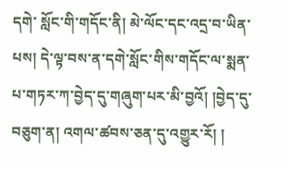དགེ་ སློང་གི་གདོང་ནི། མེ་ལོང་དང་འདྲ་བ་ཡིན་པས། དེ་ལྟ་བས་ན་དགེ་སློང་གིས་གདོང་ལ་སྨན་པ་གཏར་ཀ་བྱེད་དུ་གཞུག་པར་མི་བྱའོ། །བྱེད་དུ་བཅུག་ན། འགལ་ཚབས་ཅན་དུ་འགྱུར་རོ། །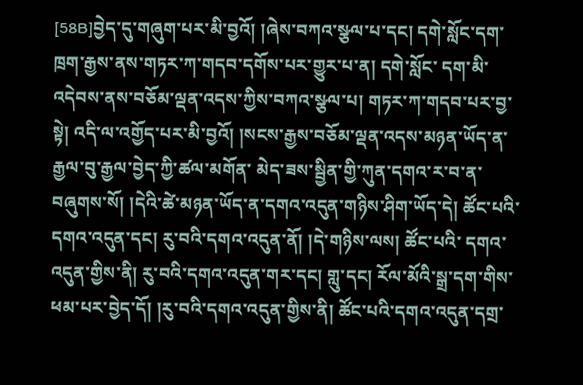[58B]བྱེད་དུ་གཞུག་པར་མི་བྱའོ། །ཞེས་བཀའ་སྩལ་པ་དང། དགེ་སློང་དག་ཁྲག་རྒྱས་ནས་གཏར་ཀ་གདབ་དགོས་པར་གྱུར་པ་ན། དགེ་སློང་ དག་མི་འདེབས་ནས་བཅོམ་ལྡན་འདས་ཀྱིས་བཀའ་སྩལ་པ། གཏར་ཀ་གདབ་པར་བྱ་སྟེ། འདི་ལ་འགྱོད་པར་མི་བྱའོ། །སངས་རྒྱས་བཅོམ་ལྡན་འདས་མཉན་ཡོད་ན་རྒྱལ་བུ་རྒྱལ་བྱེད་ཀྱི་ཚལ་མགོན་ མེད་ཟས་སྦྱིན་གྱི་ཀུན་དགའ་ར་བ་ན་བཞུགས་སོ། །དེའི་ཚེ་མཉན་ཡོད་ན་དགའ་འདུན་གཉིས་ཤིག་ཡོད་དེ། ཚོང་པའི་དགའ་འདུན་དང། རུ་བའི་དགའ་འདུན་ནོ། །དེ་གཉིས་ལས། ཚོང་པའི་ དགའ་འདུན་གྱིས་ནི། རུ་བའི་དགའ་འདུན་གར་དང། གླུ་དང། རོལ་མོའི་སྒྲ་དག་གིས་ཕམ་པར་བྱེད་དོ། །རུ་བའི་དགའ་འདུན་གྱིས་ནི། ཚོང་པའི་དགའ་འདུན་དགྲ་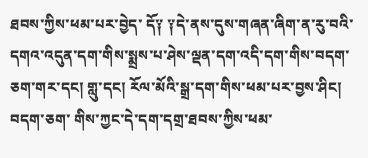ཐབས་ཀྱིས་ཕམ་པར་བྱེད་ དོ༑ ༑དེ་ནས་དུས་གཞན་ཞིག་ན་རུ་བའི་དགའ་འདུན་དག་གིས་སྨྲས་པ་ཤེས་ལྡན་དག་འདི་དག་གིས་བདག་ཅག་གར་དང། གླུ་དང། རོལ་མོའི་སྒྲ་དག་གིས་ཕམ་པར་བྱས་ཤིང། བདག་ཅག་ གིས་ཀྱང་དེ་དག་དགྲ་ཐབས་ཀྱིས་ཕམ་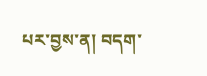པར་བྱས་ན། བདག་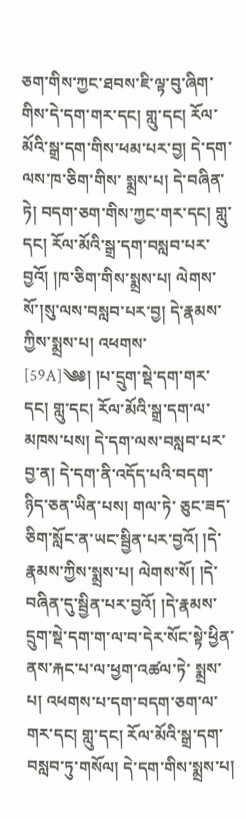ཅག་གིས་ཀྱང་ཐབས་ཇི་ལྟ་བུ་ཞིག་གིས་དེ་དག་གར་དང། གླུ་དང། རོལ་མོའི་སྒྲ་དག་གིས་ཕམ་པར་བྱ། དེ་དག་ལས་ཁ་ཅིག་གིས་ སྨྲས་པ། དེ་བཞིན་ཏེ། བདག་ཅག་གིས་ཀྱང་གར་དང། གླུ་དང། རོལ་མོའི་སྒྲ་དག་བསླབ་པར་བྱའོ། །ཁ་ཅིག་གིས་སྨྲས་པ། ལེགས་སོ་།སུ་ལས་བསླབ་པར་བྱ། དེ་རྣམས་ཀྱིས་སྨྲས་པ། འཕགས་ [59A]༄༅། །པ་དྲུག་སྡེ་དག་གར་དང། གླུ་དང། རོལ་མོའི་སྒྲ་དག་ལ་མཁས་པས། དེ་དག་ལས་བསླབ་པར་བྱ་ན། དེ་དག་ནི་འདོད་པའི་བདག་ཉིད་ཅན་ཡིན་པས། གལ་ཏེ་ ཅུང་ཟད་ཅིག་སློང་ན་ཡང་སྦྱིན་པར་བྱའོ། །དེ་རྣམས་ཀྱིས་སྨྲས་པ། ལེགས་སོ། །དེ་བཞིན་དུ་སྦྱིན་པར་བྱའོ། །དེ་རྣམས་དྲུག་སྡེ་དག་ག་ལ་བ་དེར་སོང་སྟེ་ཕྱིན་ནས་རྐང་པ་ལ་ཕྱག་འཚལ་ཏེ་ སྨྲས་པ། འཕགས་པ་དག་བདག་ཅག་ལ་གར་དང། གླུ་དང། རོལ་མོའི་སྒྲ་དག་བསླབ་ཏུ་གསོལ། དེ་དག་གིས་སྨྲས་པ།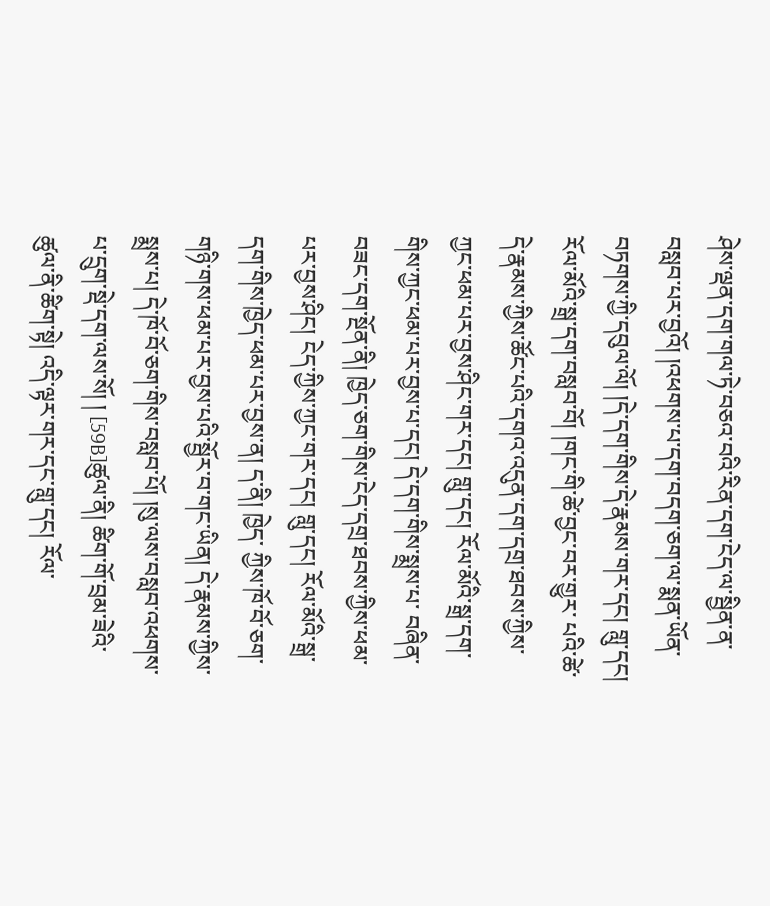ཤེས་ལྡན་དག་གལ་ཏེ་བཅའ་བའི་རིན་དག་ངེད་ལ་སྦྱིན་ན་ བསླབ་པར་བྱའོ། །འཕགས་པ་དག་བདག་ཅག་ལ་སྨན་ཡོན་བཏགས་ཀྱི་དབུལ་ལོ། །དེ་དག་གིས་དེ་རྣམས་གར་དང། གླུ་དང། རོལ་མོའི་སྒྲ་དག་བསླབ་བོ། །གང་གི་ཚེ་བྱང་བར་གྱུར་ པའི་ཚེ་དེ་རྣམས་ཀྱིས་ཚོང་པའི་དགའ་འདུན་དག་དགྲ་ཐབས་ཀྱིས་ཀྱང་ཕམ་པར་བྱས་ཤིང་གར་དང། གླུ་དང། རོལ་མོའི་སྒྲ་དག་གིས་ཀྱང་ཕམ་པར་བྱས་པ་དང། དེ་དག་གིས་སྨྲས་པ་ བཞིན་བཟང་དག་སྔོན་ནི། ཁྱེད་ཅག་གིས་ངེད་དགྲ་ཐབས་ཀྱིས་ཕམ་པར་བྱས་ཤིང། ངེད་ཀྱིས་ཀྱང་གར་དང། གླུ་དང། རོལ་མོའི་སྒྲ་དག་གིས་ཁྱེད་ཕམ་པར་བྱས་ན། ད་ནི། ཁྱེད་ ཀྱིས་ཁོ་བོ་ཅག་གཉི་གས་ཕམ་པར་བྱས་པའི་སྦྱོར་བ་གང་ཡིན། དེ་རྣམས་ཀྱིས་སྨྲས་པ། དེ་ཁོ་བོ་ཅག་གིས་བསླབ་པོ། །སུ་ལས་བསླབ་འཕགས་པ་དྲུག་སྡེ་དག་ལས་སོ། ། [59B]ཚུལ་ནི། ཚིག་གོ་བྲམ་ཟེའི་ཚུལ་ནི་ཚིག་སྟེ། འདི་ལྟར་གར་དང་གླུ་དང། རོལ་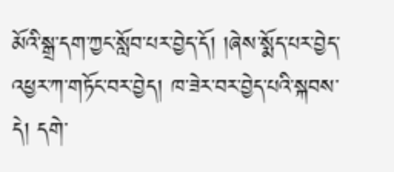མོའི་སྒྲ་དག་ཀྱང་སློབ་པར་བྱེད་དོ། །ཞེས་སྨོད་པར་བྱེད་ འཕྱར་ཀ་གཏོང་བར་བྱེད། ཁ་ཟེར་བར་བྱེད་པའི་སྐབས་དེ། དགེ་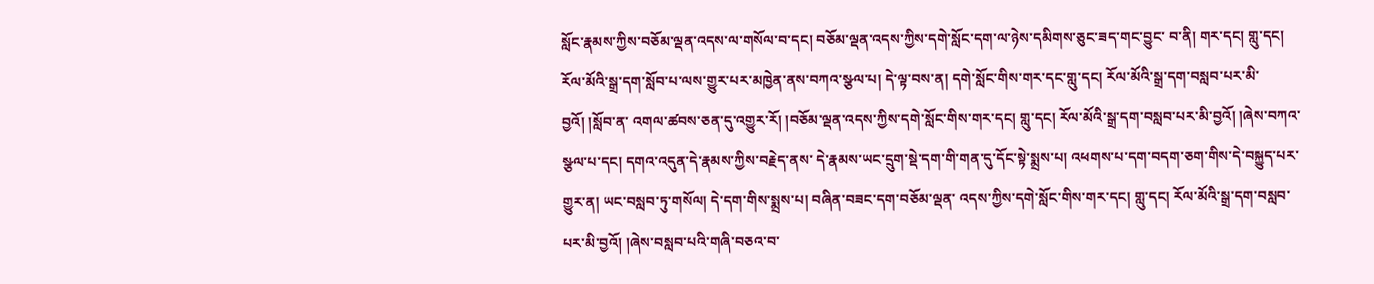སློང་རྣམས་ཀྱིས་བཅོམ་ལྡན་འདས་ལ་གསོལ་བ་དང། བཅོམ་ལྡན་འདས་ཀྱིས་དགེ་སློང་དག་ལ་ཉེས་དམིགས་ཅུང་ཟད་གང་བྱུང་ བ་ནི། གར་དང། གླུ་དང། རོལ་མོའི་སྒྲ་དག་སློབ་པ་ལས་གྱུར་པར་མཁྱེན་ནས་བཀའ་སྩལ་པ། དེ་ལྟ་བས་ན། དགེ་སློང་གིས་གར་དང་གླུ་དང། རོལ་མོའི་སྒྲ་དག་བསླབ་པར་མི་བྱའོ། །སློབ་ན་ འགལ་ཚབས་ཅན་དུ་འགྱུར་རོ། །བཅོམ་ལྡན་འདས་ཀྱིས་དགེ་སློང་གིས་གར་དང། གླུ་དང། རོལ་མོའི་སྒྲ་དག་བསླབ་པར་མི་བྱའོ། །ཞེས་བཀའ་སྩལ་པ་དང། དགའ་འདུན་དེ་རྣམས་ཀྱིས་བརྗེད་ནས་ དེ་རྣམས་ཡང་དྲུག་སྡེ་དག་གི་གན་དུ་དོང་སྟེ་སྨྲས་པ། འཕགས་པ་དག་བདག་ཅག་གིས་དེ་བསྐྱུད་པར་གྱུར་ན། ཡང་བསླབ་ཏུ་གསོལ། དེ་དག་གིས་སྨྲས་པ། བཞིན་བཟང་དག་བཅོམ་ལྡན་ འདས་ཀྱིས་དགེ་སློང་གིས་གར་དང། གླུ་དང། རོལ་མོའི་སྒྲ་དག་བསླབ་པར་མི་བྱའོ། །ཞེས་བསླབ་པའི་གཞི་བཅའ་བ་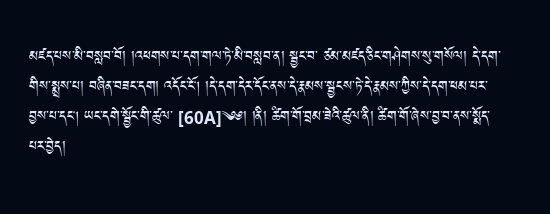མཛད་པས་མི་བསླབ་བོ། །འཕགས་པ་དག་གལ་ཏེ་མི་བསླབ་ན། སྦྱང་བ་ ཙམ་མཛད་ཅིང་གཤེགས་སུ་གསོལ། དེ་དག་གིས་སྨྲས་པ། བཞིན་བཟང་དག། འདོང་ངོ། །དེ་དག་དེར་དོང་ནས་དེ་རྣམས་སྦྱངས་ཏེ་དེ་རྣམས་ཀྱིས་དེ་དག་ཕམ་པར་བྱས་པ་དང། ཡང་དགེ་སྦྱོང་གི་ཚུལ་ [60A]༄༅། །ནི། ཚིག་གོ་བྲམ་ཟེའི་ཚུལ་ནི། ཚིག་གོ་ཞེས་བྱ་བ་ནས་སྨོད་པར་བྱེད།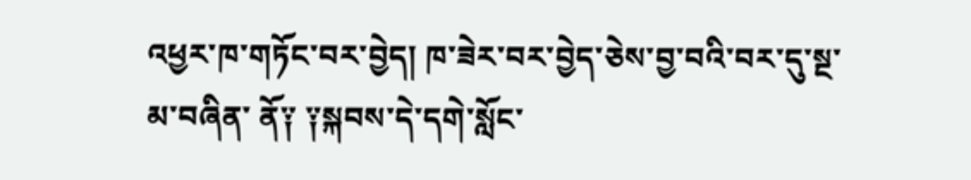འཕྱར་ཁ་གཏོང་བར་བྱེད། ཁ་ཟེར་བར་བྱེད་ཅེས་བྱ་བའི་བར་དུ་སྔ་མ་བཞིན་ ནོ༑ ༑སྐབས་དེ་དགེ་སློང་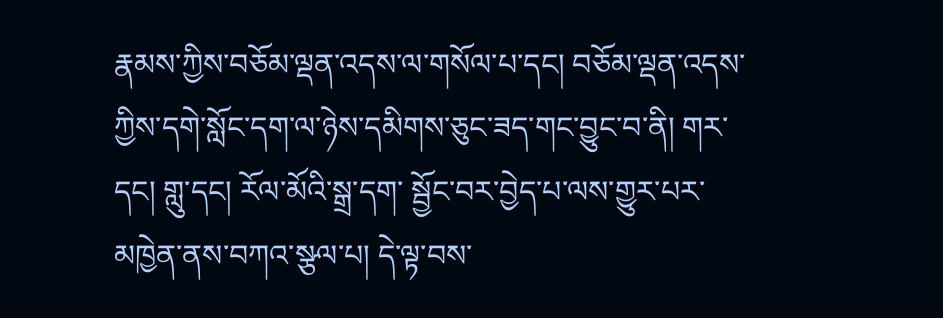རྣམས་ཀྱིས་བཅོམ་ལྡན་འདས་ལ་གསོལ་པ་དང། བཅོམ་ལྡན་འདས་ཀྱིས་དགེ་སློང་དག་ལ་ཉེས་དམིགས་ཅུང་ཟད་གང་བྱུང་བ་ནི། གར་དང། གླུ་དང། རོལ་མོའི་སྒྲ་དག་ སྦྱོང་བར་བྱེད་པ་ལས་གྱུར་པར་མཁྱེན་ནས་བཀའ་སྩལ་པ། དེ་ལྟ་བས་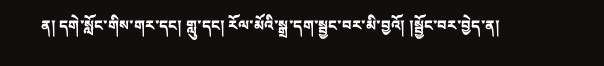ན། དགེ་སློང་གིས་གར་དང། གླུ་དང། རོལ་མོའི་སྒྲ་དག་སྦྱང་བར་མི་བྱའོ། །སྦྱོང་བར་བྱེད་ན།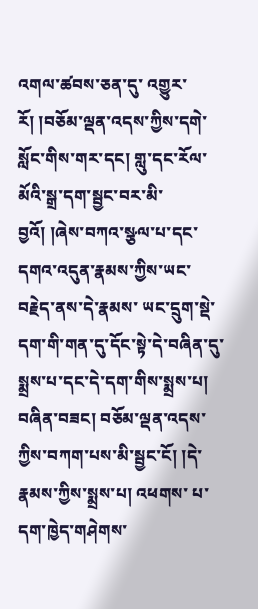འགལ་ཚབས་ཅན་དུ་ འགྱུར་རོ། །བཅོམ་ལྡན་འདས་ཀྱིས་དགེ་སློང་གིས་གར་དང། གླུ་དང་རོལ་མོའི་སྒྲ་དག་སྦྱང་བར་མི་བྱའོ། །ཞེས་བཀའ་སྩལ་པ་དང་དགའ་འདུན་རྣམས་ཀྱིས་ཡང་བརྗེད་ནས་དེ་རྣམས་ ཡང་དྲུག་སྡེ་དག་གི་གན་དུ་དོང་སྟེ་དེ་བཞིན་དུ་སྨྲས་པ་དང་དེ་དག་གིས་སྨྲས་པ། བཞིན་བཟང། བཅོམ་ལྡན་འདས་ཀྱིས་བཀག་པས་མི་སྦྱང་ངོ། །དེ་རྣམས་ཀྱིས་སྨྲས་པ། འཕགས་ པ་དག་ཁྱེད་གཤེགས་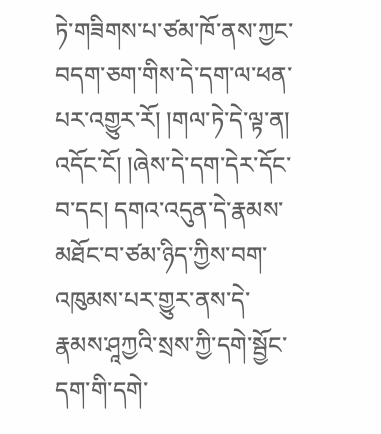ཏེ་གཟིགས་པ་ཙམ་ཁོ་ནས་ཀྱང་བདག་ཅག་གིས་དེ་དག་ལ་ཕན་པར་འགྱུར་རོ། །གལ་ཏེ་དེ་ལྟ་ན། འདོང་ངོ། །ཞེས་དེ་དག་དེར་དོང་བ་དང། དགའ་འདུན་དེ་རྣམས་ མཐོང་བ་ཙམ་ཉིད་ཀྱིས་བག་འཁུམས་པར་གྱུར་ནས་དེ་རྣམས་ཤཱཀྱའི་སྲས་ཀྱི་དགེ་སྦྱོང་དག་གི་དགེ་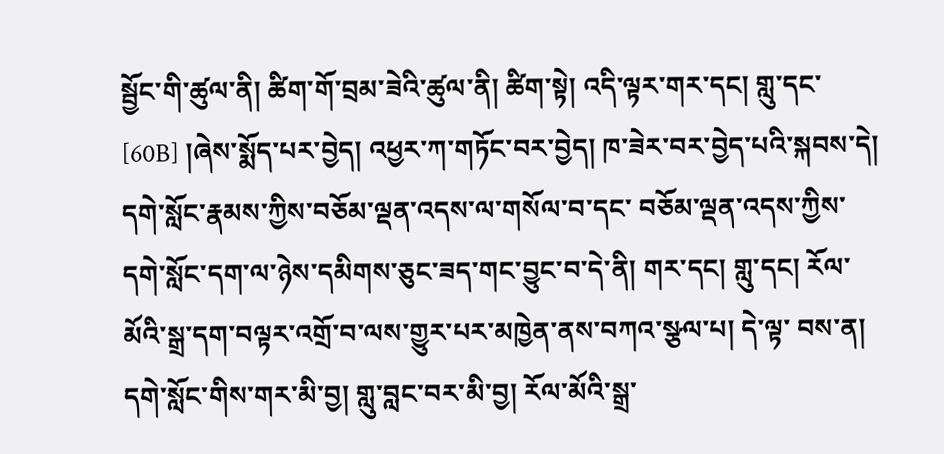སྦྱོང་གི་ཚུལ་ནི། ཚིག་གོ་བྲམ་ཟེའི་ཚུལ་ནི། ཚིག་སྟེ། འདི་ལྟར་གར་དང། གླུ་དང་ [60B] །ཞེས་སྨོད་པར་བྱེད། འཕྱར་ཀ་གཏོང་བར་བྱེད། ཁ་ཟེར་བར་བྱེད་པའི་སྐབས་དེ། དགེ་སློང་རྣམས་ཀྱིས་བཅོམ་ལྡན་འདས་ལ་གསོལ་བ་དང་ བཅོམ་ལྡན་འདས་ཀྱིས་དགེ་སློང་དག་ལ་ཉེས་དམིགས་ཅུང་ཟད་གང་བྱུང་བ་དེ་ནི། གར་དང། གླུ་དང། རོལ་མོའི་སྒྲ་དག་བལྟར་འགྲོ་བ་ལས་གྱུར་པར་མཁྱེན་ནས་བཀའ་སྩལ་པ། དེ་ལྟ་ བས་ན། དགེ་སློང་གིས་གར་མི་བྱ། གླུ་བླང་བར་མི་བྱ། རོལ་མོའི་སྒྲ་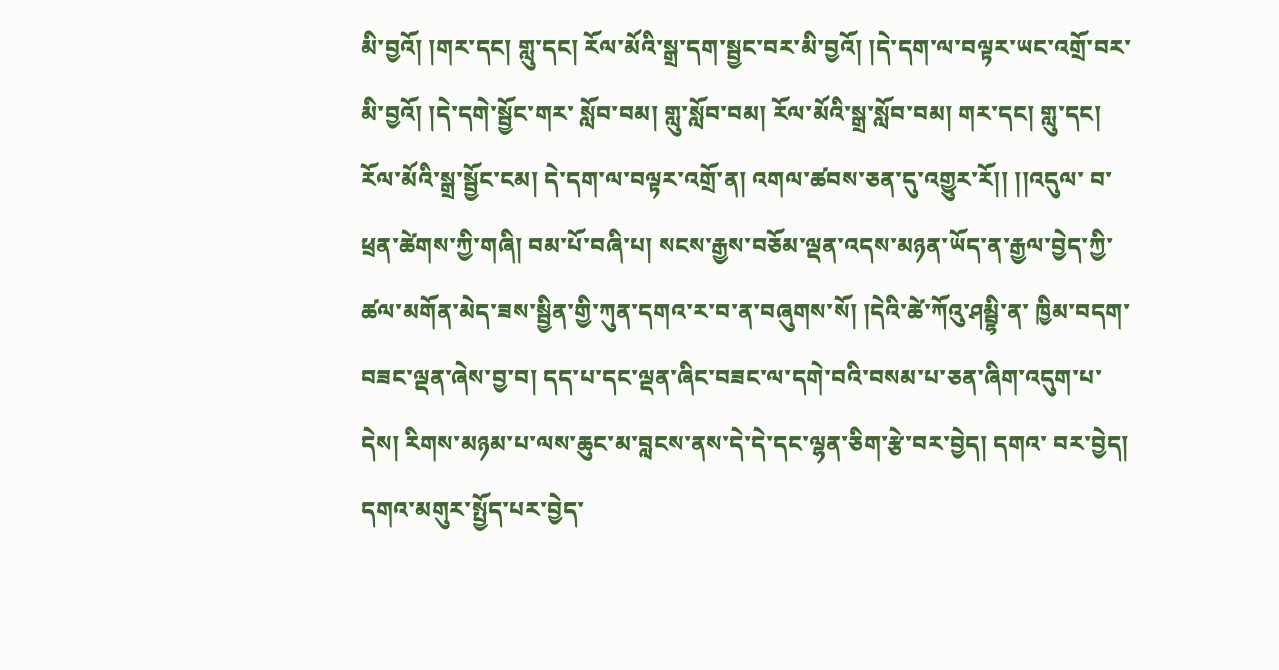མི་བྱའོ། །གར་དང། གླུ་དང། རོལ་མོའི་སྒྲ་དག་སྦྱང་བར་མི་བྱའོ། །དེ་དག་ལ་བལྟར་ཡང་འགྲོ་བར་མི་བྱའོ། །དེ་དགེ་སྦྱོང་གར་ སློབ་བམ། གླུ་སློབ་བམ། རོལ་མོའི་སྒྲ་སློབ་བམ། གར་དང། གླུ་དང། རོལ་མོའི་སྒྲ་སྦྱོང་ངམ། དེ་དག་ལ་བལྟར་འགྲོ་ན། འགལ་ཚབས་ཅན་དུ་འགྱུར་རོ།། །།འདུལ་ བ་ཕྲན་ཚེགས་ཀྱི་གཞི། བམ་པོ་བཞི་པ། སངས་རྒྱས་བཅོམ་ལྡན་འདས་མཉན་ཡོད་ན་རྒྱལ་བྱེད་ཀྱི་ཚལ་མགོན་མེད་ཟས་སྦྱིན་གྱི་ཀུན་དགའ་ར་བ་ན་བཞུགས་སོ། །དེའི་ཚེ་ཀོའུ་ཤམྦྷི་ན་ ཁྱིམ་བདག་བཟང་ལྡན་ཞེས་བྱ་བ། དད་པ་དང་ལྡན་ཞིང་བཟང་ལ་དགེ་བའི་བསམ་པ་ཅན་ཞིག་འདུག་པ་དེས། རིགས་མཉམ་པ་ལས་ཆུང་མ་བླངས་ནས་དེ་དེ་དང་ལྷན་ཅིག་རྩེ་བར་བྱེད། དགའ་ བར་བྱེད། དགའ་མགུར་སྤྱོད་པར་བྱེད་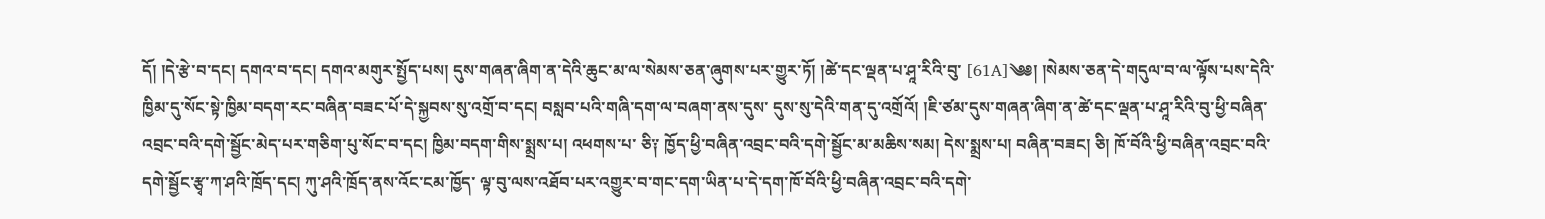དོ། །དེ་རྩེ་བ་དང། དགའ་བ་དང། དགའ་མགུར་སྤྱོད་པས། དུས་གཞན་ཞིག་ན་དེའི་ཆུང་མ་ལ་སེམས་ཅན་ཞུགས་པར་གྱུར་ཏོ། །ཚེ་དང་ལྡན་པ་ཤཱ་རིའི་བུ་ [61A]༄༅། །སེམས་ཅན་དེ་གདུལ་བ་ལ་ལྟོས་པས་དེའི་ཁྱིམ་དུ་སོང་སྟེ་ཁྱིམ་བདག་རང་བཞིན་བཟང་པོ་དེ་སྐྱབས་སུ་འགྲོ་བ་དང། བསླབ་པའི་གཞི་དག་ལ་བཞག་ནས་དུས་ དུས་སུ་དེའི་གན་དུ་འགྲོའོ། །ཇི་ཙམ་དུས་གཞན་ཞིག་ན་ཚེ་དང་ལྡན་པ་ཤཱ་རིའི་བུ་ཕྱི་བཞིན་འབྲང་བའི་དགེ་སྦྱོང་མེད་པར་གཅིག་པུ་སོང་བ་དང། ཁྱིམ་བདག་གིས་སྨྲས་པ། འཕགས་པ་ ཅི༑ ཁྱོད་ཕྱི་བཞིན་འབྲང་བའི་དགེ་སྦྱོང་མ་མཆིས་སམ། དེས་སྨྲས་པ། བཞིན་བཟང། ཅི། ཁོ་བོའི་ཕྱི་བཞིན་འབྲང་བའི་དགེ་སྦྱོང་རྩྭ་ཀ་ཤའི་ཁྲོད་དང། ཀུ་ཤའི་ཁྲོད་ནས་འོང་ངམ་ཁྱོད་ ལྟ་བུ་ལས་འཐོབ་པར་འགྱུར་བ་གང་དག་ཡིན་པ་དེ་དག་ཁོ་བོའི་ཕྱི་བཞིན་འབྲང་བའི་དགེ་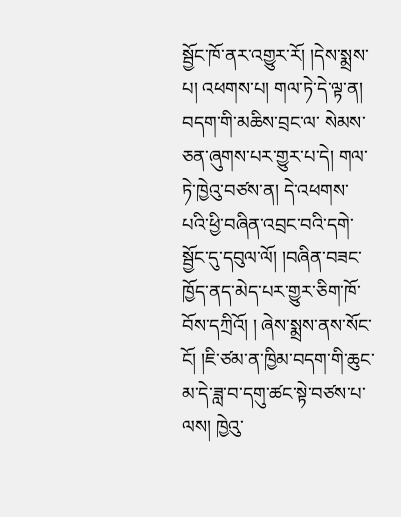སྦྱོང་ཁོ་ནར་འགྱུར་རོ། །དེས་སྨྲས་པ། འཕགས་པ། གལ་ཏེ་དེ་ལྟ་ན། བདག་གི་མཆིས་བྲང་ལ་ སེམས་ཅན་ཞུགས་པར་གྱུར་པ་དེ། གལ་ཏེ་ཁྱེའུ་བཙས་ན། དེ་འཕགས་པའི་ཕྱི་བཞིན་འབྲང་བའི་དགེ་སྦྱོང་དུ་དབུལ་ལོ། །བཞིན་བཟང་ཁྱོད་ནད་མེད་པར་གྱུར་ཅིག་ཁོ་བོས་དཀྲིའོ། ། ཞེས་སྨྲས་ནས་སོང་ངོ། །ཇི་ཙམ་ན་ཁྱིམ་བདག་གི་ཆུང་མ་དེ་ཟླ་བ་དགུ་ཚང་སྟེ་བཙས་པ་ལས། ཁྱེའུ་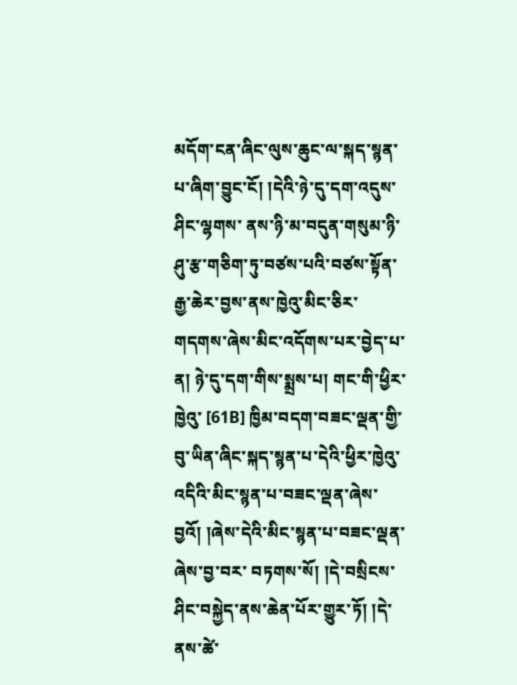མདོག་ངན་ཞིང་ལུས་ཆུང་ལ་སྐད་སྙན་པ་ཞིག་བྱུང་ངོ། །དེའི་ཉེ་དུ་དག་འདུས་ཤིང་ལྷགས་ ནས་ཉི་མ་བདུན་གསུམ་ཉི་ཤུ་རྩ་གཅིག་ཏུ་བཙས་པའི་བཙས་སྟོན་རྒྱ་ཆེར་བྱས་ནས་ཁྱེའུ་མིང་ཅིར་གདགས་ཞེས་མིང་འདོགས་པར་བྱེད་པ་ན། ཉེ་དུ་དག་གིས་སྨྲས་པ། གང་གི་ཕྱིར་ཁྱེའུ་ [61B] ཁྱིམ་བདག་བཟང་ལྡན་གྱི་བུ་ཡིན་ཞིང་སྐད་སྙན་པ་དེའི་ཕྱིར་ཁྱེའུ་འདིའི་མིང་སྙན་པ་བཟང་ལྡན་ཞེས་བྱའོ། །ཞེས་དེའི་མིང་སྙན་པ་བཟང་ལྡན་ཞེས་བྱ་བར་ བཏགས་སོ། །དེ་བསྲིངས་ཤིང་བསྐྱེད་ནས་ཆེན་པོར་གྱུར་ཏོ། །དེ་ནས་ཚེ་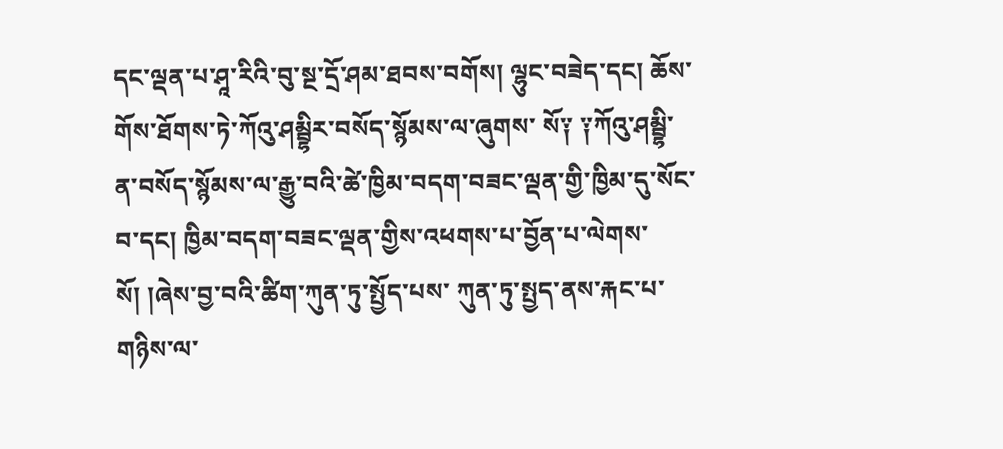དང་ལྡན་པ་ཤཱ་རིའི་བུ་སྔ་དྲོ་ཤམ་ཐབས་བགོས། ལྷུང་བཟེད་དང། ཆོས་གོས་ཐོགས་ཏེ་ཀོའུ་ཤམྦྷིར་བསོད་སྙོམས་ལ་ཞུགས་ སོ༑ ༑ཀོའུ་ཤམྦྷི་ན་བསོད་སྙོམས་ལ་རྒྱུ་བའི་ཚེ་ཁྱིམ་བདག་བཟང་ལྡན་གྱི་ཁྱིམ་དུ་སོང་བ་དང། ཁྱིམ་བདག་བཟང་ལྡན་གྱིས་འཕགས་པ་བྱོན་པ་ལེགས་སོ། །ཞེས་བྱ་བའི་ཚིག་ཀུན་ཏུ་སྤྱོད་པས་ ཀུན་ཏུ་སྤྱད་ནས་རྐང་པ་གཉིས་ལ་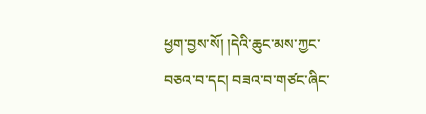ཕྱག་བྱས་སོ། །དེའི་ཆུང་མས་ཀྱང་བཅའ་བ་དང། བཟའ་བ་གཙང་ཞིང་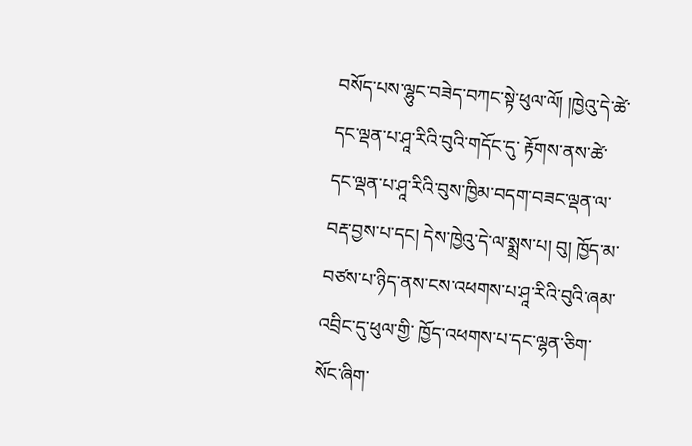བསོད་པས་ལྷུང་བཟེད་བཀང་སྟེ་ཕུལ་ལོ། །ཁྱེའུ་དེ་ཚེ་དང་ལྡན་པ་ཤཱ་རིའི་བུའི་གདོང་དུ་ རྟོགས་ནས་ཚེ་དང་ལྡན་པ་ཤཱ་རིའི་བུས་ཁྱིམ་བདག་བཟང་ལྡན་ལ་བརྡ་བྱས་པ་དང། དེས་ཁྱེའུ་དེ་ལ་སྨྲས་པ། བུ། ཁྱོད་མ་བཙས་པ་ཉིད་ནས་ངས་འཕགས་པ་ཤཱ་རིའི་བུའི་ཞམ་འབྲིང་དུ་ཕུལ་གྱི་ ཁྱོད་འཕགས་པ་དང་ལྷན་ཅིག་སོང་ཞིག་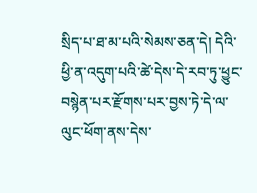སྲིད་པ་ཐ་མ་པའི་སེམས་ཅན་དེ། དེའི་ཕྱི་ན་འདུག་པའི་ཚེ་དེས་དེ་རབ་ཏུ་ཕྱུང་བསྙེན་པར་རྫོགས་པར་བྱས་ཏེ་དེ་ལ་ལུང་ཕོག་ནས་དེས་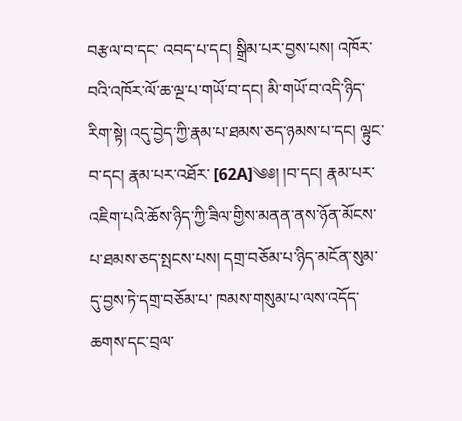བརྩལ་བ་དང་ འབད་པ་དང། སྒྲིམ་པར་བྱས་པས། འཁོར་བའི་འཁོར་ལོ་ཆ་ལྔ་པ་གཡོ་བ་དང། མི་གཡོ་བ་འདི་ཉིད་རིག་སྟེ། འདུ་བྱེད་ཀྱི་རྣམ་པ་ཐམས་ཅད་ཉམས་པ་དང། ལྟུང་བ་དང། རྣམ་པར་འཐོར་ [62A]༄༅། །བ་དང། རྣམ་པར་འཇིག་པའི་ཆོས་ཉིད་ཀྱི་ཟིལ་གྱིས་མནན་ནས་ཉོན་མོངས་པ་ཐམས་ཅད་སྤངས་པས། དགྲ་བཅོམ་པ་ཉིད་མངོན་སུམ་དུ་བྱས་ཏེ་དགྲ་བཅོམ་པ་ ཁམས་གསུམ་པ་ལས་འདོད་ཆགས་དང་བྲལ་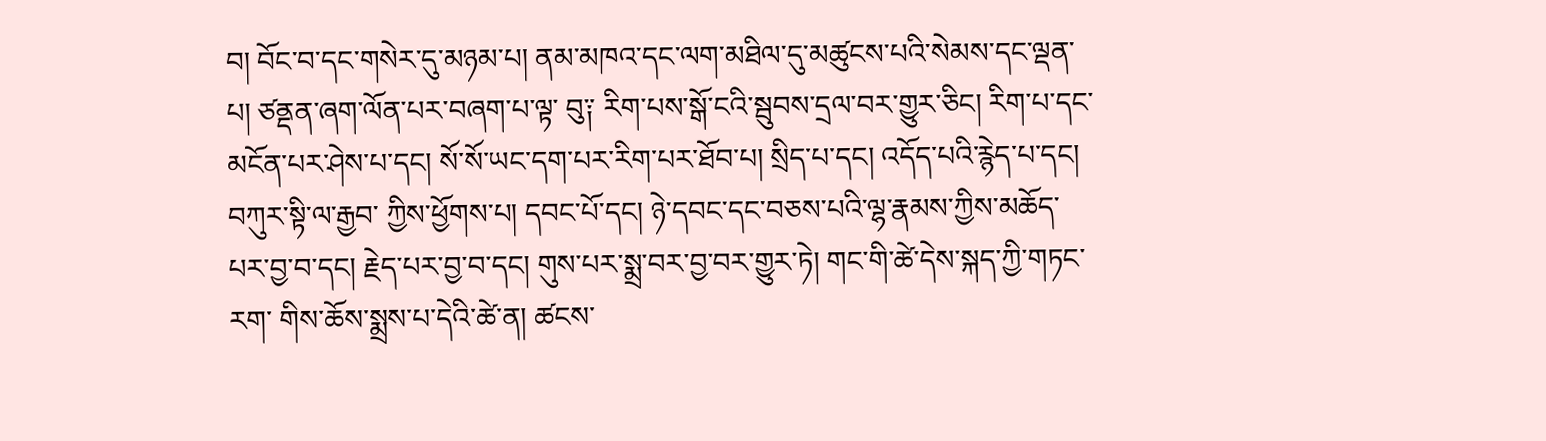བ། བོང་བ་དང་གསེར་དུ་མཉམ་པ། ནམ་མཁའ་དང་ལག་མཐིལ་དུ་མཚུངས་པའི་སེམས་དང་ལྡན་པ། ཙནྡན་ཞག་ལོན་པར་བཞག་པ་ལྟ་ བུ༑ རིག་པས་སྒོ་ངའི་སྦུབས་དྲལ་བར་གྱུར་ཅིང། རིག་པ་དང་མངོན་པར་ཤེས་པ་དང། སོ་སོ་ཡང་དག་པར་རིག་པར་ཐོབ་པ། སྲིད་པ་དང། འདོད་པའི་རྙེད་པ་དང། བཀུར་སྟི་ལ་རྒྱབ་ ཀྱིས་ཕྱོགས་པ། དབང་པོ་དང། ཉེ་དབང་དང་བཅས་པའི་ལྷ་རྣམས་ཀྱིས་མཆོད་པར་བྱ་བ་དང། རྗེད་པར་བྱ་བ་དང། གུས་པར་སྨྲ་བར་བྱ་བར་གྱུར་ཏེ། གང་གི་ཚེ་དེས་སྐད་ཀྱི་གཏང་རག་ གིས་ཆོས་སྨྲས་པ་དེའི་ཚེ་ན། ཚངས་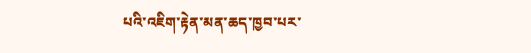པའི་འཇིག་རྟེན་མན་ཆད་ཁྱབ་པར་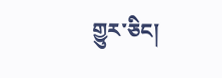གྱུར་ཅིང།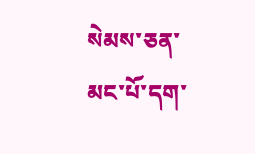སེམས་ཅན་མང་པོ་དག་